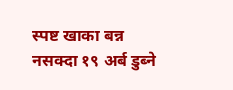स्पष्ट खाका बन्न नसक्दा १९ अर्ब डुब्ने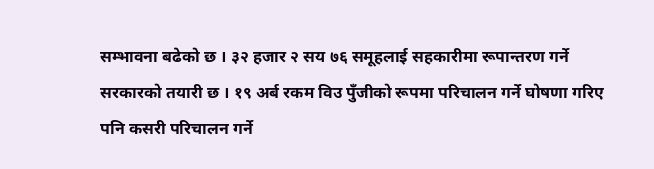सम्भावना बढेको छ । ३२ हजार २ सय ७६ समूहलाई सहकारीमा रूपान्तरण गर्ने सरकारको तयारी छ । १९ अर्ब रकम विउ पुँजीको रूपमा परिचालन गर्ने घोषणा गरिए पनि कसरी परिचालन गर्ने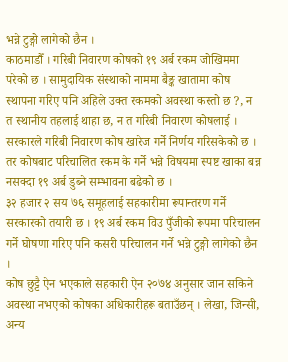भन्ने टुङ्गो लागेको छैन ।
काठमाडौँ । गरिबी निवारण कोषको १९ अर्ब रकम जोखिममा परेको छ । सामुदायिक संस्थाको नाममा बैङ्क खातामा कोष स्थापना गरिए पनि अहिले उक्त रकमको अवस्था कस्तो छ ?, न त स्थानीय तहलाई थाहा छ, न त गरिबी निवारण कोषलाई ।
सरकारले गरिबी निवारण कोष खारेज गर्ने निर्णय गरिसकेको छ । तर कोषबाट परिचालित रकम के गर्ने भन्ने विषयमा स्पष्ट खाका बन्न नसक्दा १९ अर्ब डुब्ने सम्भावना बढेको छ ।
३२ हजार २ सय ७६ समूहलाई सहकारीमा रूपान्तरण गर्ने सरकारको तयारी छ । १९ अर्ब रकम विउ पुँजीको रूपमा परिचालन गर्ने घोषणा गरिए पनि कसरी परिचालन गर्ने भन्ने टुङ्गो लागेको छैन ।
कोष छुट्टै ऐन भएकाले सहकारी ऐन २०७४ अनुसार जान सकिने अवस्था नभएको कोषका अधिकारीहरू बताउँछन् । लेखा, जिन्सी, अन्य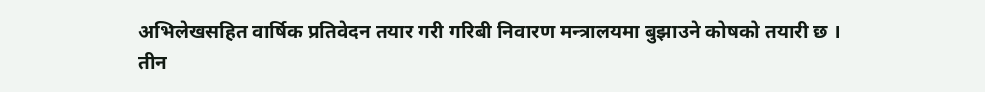अभिलेखसहित वार्षिक प्रतिवेदन तयार गरी गरिबी निवारण मन्त्रालयमा बुझाउने कोषको तयारी छ ।
तीन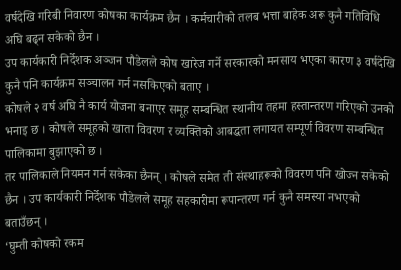वर्षदेखि गरिबी निवारण कोषका कार्यक्रम छैन । कर्मचारीको तलब भत्ता बाहेक अरू कुनै गतिविधि अघि बढ्न सकेको छैन ।
उप कार्यकारी निर्देशक अञ्जन पौडेलले कोष खारेज गर्ने सरकारको मनसाय भएका कारण ३ वर्षदेखि कुनै पनि कार्यक्रम सञ्चालन गर्न नसकिएको बताए ।
कोषले २ वर्ष अघि नै कार्य योजना बनाएर समूह सम्बन्धित स्थानीय तहमा हस्तान्तरण गरिएको उनको भनाइ छ । कोषले समूहको खाता विवरण र व्यक्तिको आबद्धता लगायत सम्पूर्ण विवरण सम्बन्धित पालिकामा बुझाएको छ ।
तर पालिकाले नियमन गर्न सकेका छैनन् । कोषले समेत ती संस्थाहरूको विवरण पनि खोज्न सकेको छैन । उप कार्यकारी निर्देशक पौडेलले समूह सहकारीमा रूपान्तरण गर्न कुनै समस्या नभएको बताउँछन् ।
‘घुम्ती कोषको रकम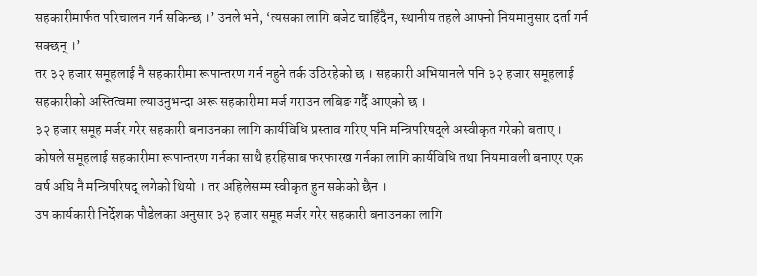सहकारीमार्फत परिचालन गर्न सकिन्छ ।’ उनले भने, ‘त्यसका लागि बजेट चाहिँदैन, स्थानीय तहले आफ्नो नियमानुसार दर्ता गर्न सक्छन् ।’
तर ३२ हजार समूहलाई नै सहकारीमा रूपान्तरण गर्न नहुने तर्क उठिरहेको छ । सहकारी अभियानले पनि ३२ हजार समूहलाई सहकारीको अस्तित्वमा ल्याउनुभन्दा अरू सहकारीमा मर्ज गराउन लबिङ गर्दै आएको छ ।
३२ हजार समूह मर्जर गरेर सहकारी बनाउनका लागि कार्यविधि प्रस्ताव गरिए पनि मन्त्रिपरिषद्ले अस्वीकृत गरेको बताए ।
कोषले समूहलाई सहकारीमा रूपान्तरण गर्नका साथै हरहिसाब फरफारख गर्नका लागि कार्यविधि तथा नियमावली बनाएर एक वर्ष अघि नै मन्त्रिपरिषद् लगेको थियो । तर अहिलेसम्म स्वीकृत हुन सकेको छैन ।
उप कार्यकारी निर्देशक पौडेलका अनुसार ३२ हजार समूह मर्जर गरेर सहकारी बनाउनका लागि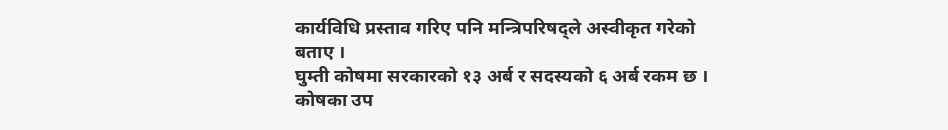कार्यविधि प्रस्ताव गरिए पनि मन्त्रिपरिषद्ले अस्वीकृत गरेको बताए ।
घुम्ती कोषमा सरकारको १३ अर्ब र सदस्यको ६ अर्ब रकम छ । कोषका उप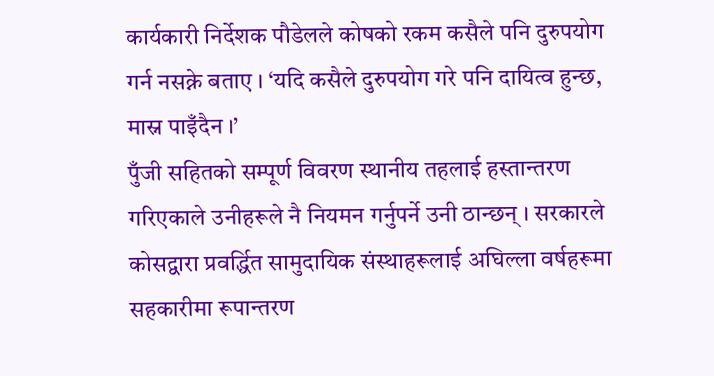कार्यकारी निर्देशक पौडेलले कोषको रकम कसैले पनि दुरुपयोग गर्न नसक्ने बताए । ‘यदि कसैले दुरुपयोग गरे पनि दायित्व हुन्छ, मास्न पाइँदैन ।’
पुँजी सहितको सम्पूर्ण विवरण स्थानीय तहलाई हस्तान्तरण गरिएकाले उनीहरूले नै नियमन गर्नुपर्ने उनी ठान्छन् । सरकारले कोसद्वारा प्रवर्द्धित सामुदायिक संस्थाहरूलाई अघिल्ला वर्षहरूमा सहकारीमा रूपान्तरण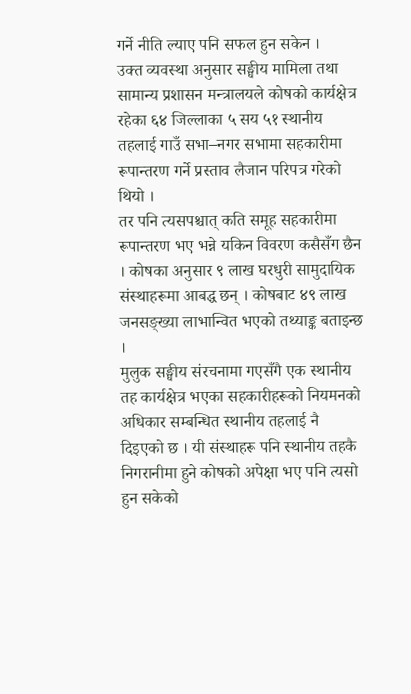गर्ने नीति ल्याए पनि सफल हुन सकेन ।
उक्त व्यवस्था अनुसार सङ्घीय मामिला तथा सामान्य प्रशासन मन्त्रालयले कोषको कार्यक्षेत्र रहेका ६४ जिल्लाका ५ सय ५१ स्थानीय तहलाई गाउँ सभा–नगर सभामा सहकारीमा रूपान्तरण गर्ने प्रस्ताव लैजान परिपत्र गरेको थियो ।
तर पनि त्यसपश्चात् कति समूह सहकारीमा रूपान्तरण भए भन्ने यकिन विवरण कसैसँग छैन । कोषका अनुसार ९ लाख घरधुरी सामुदायिक संस्थाहरूमा आबद्ध छन् । कोषबाट ४९ लाख जनसङ्ख्या लाभान्वित भएको तथ्याङ्क बताइन्छ ।
मुलुक सङ्घीय संरचनामा गएसँगै एक स्थानीय तह कार्यक्षेत्र भएका सहकारीहरूको नियमनको अधिकार सम्बन्धित स्थानीय तहलाई नै दिइएको छ । यी संस्थाहरू पनि स्थानीय तहकै निगरानीमा हुने कोषको अपेक्षा भए पनि त्यसो हुन सकेको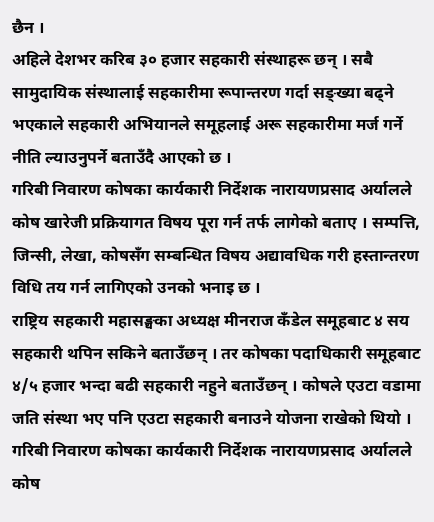छैन ।
अहिले देशभर करिब ३० हजार सहकारी संस्थाहरू छन् । सबै सामुदायिक संस्थालाई सहकारीमा रूपान्तरण गर्दा सङ्ख्या बढ्ने भएकाले सहकारी अभियानले समूहलाई अरू सहकारीमा मर्ज गर्ने नीति ल्याउनुपर्ने बताउँदै आएको छ ।
गरिबी निवारण कोषका कार्यकारी निर्देशक नारायणप्रसाद अर्यालले कोष खारेजी प्रक्रियागत विषय पूरा गर्न तर्फ लागेको बताए । सम्पत्ति, जिन्सी, लेखा, कोषसँग सम्बन्धित विषय अद्यावधिक गरी हस्तान्तरण विधि तय गर्न लागिएको उनको भनाइ छ ।
राष्ट्रिय सहकारी महासङ्घका अध्यक्ष मीनराज कँडेल समूहबाट ४ सय सहकारी थपिन सकिने बताउँछन् । तर कोषका पदाधिकारी समूहबाट ४/५ हजार भन्दा बढी सहकारी नहुने बताउँछन् । कोषले एउटा वडामा जति संस्था भए पनि एउटा सहकारी बनाउने योजना राखेको थियो ।
गरिबी निवारण कोषका कार्यकारी निर्देशक नारायणप्रसाद अर्यालले कोष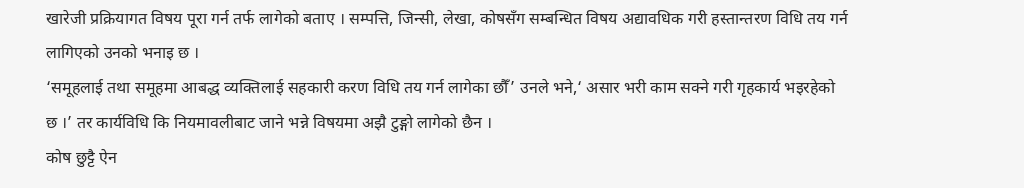खारेजी प्रक्रियागत विषय पूरा गर्न तर्फ लागेको बताए । सम्पत्ति, जिन्सी, लेखा, कोषसँग सम्बन्धित विषय अद्यावधिक गरी हस्तान्तरण विधि तय गर्न लागिएको उनको भनाइ छ ।
‘समूहलाई तथा समूहमा आबद्ध व्यक्तिलाई सहकारी करण विधि तय गर्न लागेका छौँ’ उनले भने,‘ असार भरी काम सक्ने गरी गृहकार्य भइरहेको छ ।’ तर कार्यविधि कि नियमावलीबाट जाने भन्ने विषयमा अझै टुङ्गो लागेको छैन ।
कोष छुट्टै ऐन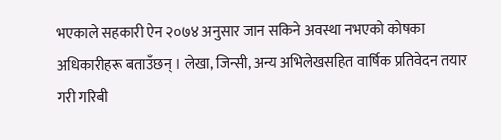भएकाले सहकारी ऐन २०७४ अनुसार जान सकिने अवस्था नभएको कोषका अधिकारीहरू बताउँछन् । लेखा, जिन्सी, अन्य अभिलेखसहित वार्षिक प्रतिवेदन तयार गरी गरिबी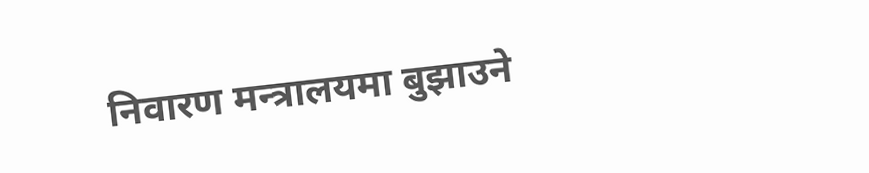निवारण मन्त्रालयमा बुझाउने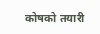कोषको तयारी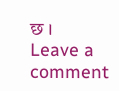छ ।
Leave a comment